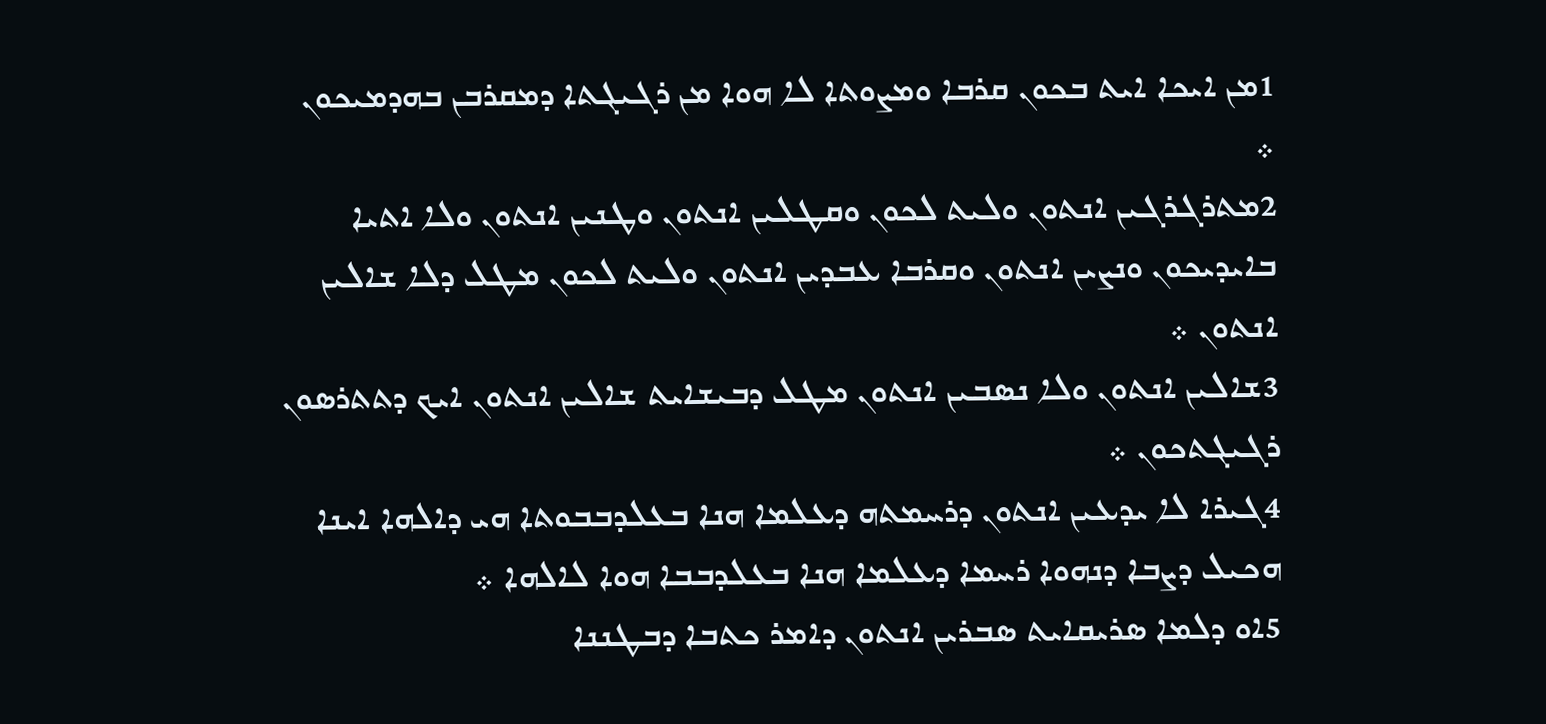1ܡܢ ܐܝܟܐ ܐܝܬ ܒܟܘܢ ܩܪܒܐ ܘܡܨܘܬܐ ܠܐ ܗܘܐ ܡܢ ܪܓܝܓܬܐ ܕܡܩܪܒܢ ܒܗܕܡܝܟܘܢ ܀
2ܡܬܪܓܪܓܝܢ ܐܢܬܘܢ ܘܠܝܬ ܠܟܘܢ ܘܩܛܠܝܢ ܐܢܬܘܢ ܘܛܢܝܢ ܐܢܬܘܢ ܘܠܐ ܐܬܝܐ ܒܐܝܕܝܟܘܢ ܘܢܨܝܢ ܐܢܬܘܢ ܘܩܪܒܐ ܥܒܕܝܢ ܐܢܬܘܢ ܘܠܝܬ ܠܟܘܢ ܡܛܠ ܕܠܐ ܫܐܠܝܢ ܐܢܬܘܢ ܀
3ܫܐܠܝܢ ܐܢܬܘܢ ܘܠܐ ܢܤܒܝܢ ܐܢܬܘܢ ܡܛܠ ܕܒܝܫܐܝܬ ܫܐܠܝܢ ܐܢܬܘܢ ܐܝܟ ܕܬܬܪܤܘܢ ܪܓܝܓܬܟܘܢ ܀
4ܓܝܪܐ ܠܐ ܝܕܥܝܢ ܐܢܬܘܢ ܕܪܚܡܬܗ ܕܥܠܡܐ ܗܢܐ ܒܥܠܕܒܒܘܬܐ ܗܝ ܕܐܠܗܐ ܐܝܢܐ ܗܟܝܠ ܕܨܒܐ ܕܢܗܘܐ ܪܚܡܐ ܕܥܠܡܐ ܗܢܐ ܒܥܠܕܒܒܐ ܗܘܐ ܠܐܠܗܐ ܀
5ܐܘ ܕܠܡܐ ܤܪܝܩܐܝܬ ܤܒܪܝܢ ܐܢܬܘܢ ܕܐܡܪ ܟܬܒܐ ܕܒܛܢܢܐ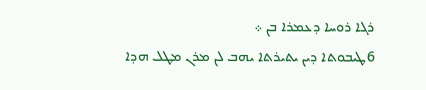ܪܓܐ ܪܘܚܐ ܕܥܡܪܐ ܒܢ ܀
6ܛܝܒܘܬܐ ܕܝܢ ܝܬܝܪܬܐ ܝܗܒ ܠܢ ܡܪܢ ܡܛܠ ܗܕܐ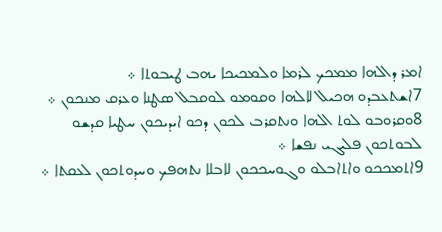ܐܡܪ ܕܐܠܗܐ ܡܡܟܟ ܠܪܡܐ ܘܠܡܟܝܟܐ ܝܗܒ ܛܝܒܘܬܐ ܀
7ܐܫܬܥܒܕܘ ܗܟܝܠ ܠܐܠܗܐ ܘܩܘܡܘ ܠܘܩܒܠ ܤܛܢܐ ܘܥܪܩ ܡܢܟܘܢ ܀
8ܘܩܪܘܒܘ ܠܘܬ ܐܠܗܐ ܘܢܬܩܪܒ ܠܟܘܢ ܕܟܘ ܐܝܕܝܟܘܢ ܚܛܝܐ ܩܕܫܘ ܠܒܘܬܟܘܢ ܦܠܝܓܝ ܢܦܫܐ ܀
9ܐܬܡܟܟܘ ܘܐܬܐܒܠܘ ܘܓܘܚܟܟܘܢ ܠܐܒܠܐ ܢܬܗܦܟ ܘܚܕܘܬܟܘܢ ܠܥܩܬܐ ܀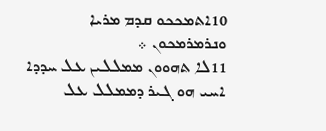10ܐܬܡܟܟܘ ܩܕܡ ܡܪܝܐ ܘܢܪܡܪܡܟܘܢ ܀
11ܠܐ ܬܗܘܘܢ ܡܡܠܠܝܢ ܥܠ ܚܕܕܐ ܐܚܝ ܗܘ ܓܝܪ ܕܡܡܠܠ ܥܠ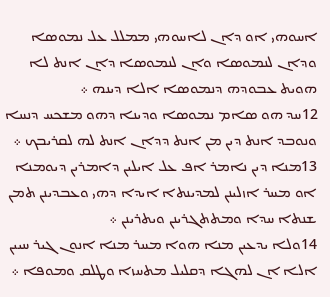ܐܚܘܗܝ ܐܘ ܕܐܢ ܠܐܚܘܗܝ ܡܡܠܠ ܥܠ ܢܡܘܤܐ ܘܕܐܢ ܠܢܡܘܤܐ ܘܐܢ ܠܢܡܘܤܐ ܕܐܢ ܐܢܬ ܠܐ ܗܘܝܬ ܥܒܘܕܗ ܕܢܡܘܤܐ ܐܠܐ ܕܝܢܗ ܀
12ܚܕ ܗܘ ܤܐܡ ܢܡܘܤܐ ܘܕܝܢܐ ܕܗܘ ܡܫܟܚ ܕܢܚܐ ܘܢܘܒܕ ܐܢܬ ܕܝܢ ܡܢ ܐܢܬ ܕܕܐܢ ܐܢܬ ܠܗ ܠܩܪܝܒܟ ܀
13ܡܢܐ ܕܝܢ ܢܐܡܪ ܐܦ ܥܠ ܐܝܠܝܢ ܕܐܡܪܝܢ ܕܝܘܡܢܐ ܐܘ ܡܚܪ ܐܙܠܝܢܢ ܠܡܕܝܢܬܐ ܐܝܕܐ ܕܗܝ ܘܥܒܕܝܢܢ ܬܡܢ ܫܢܬܐ ܚܕܐ ܘܡܬܬܓܪܝܢܢ ܘܝܬܪܝܢܢ ܀
14ܘܠܐ ܝܕܥܝܢ ܡܢܐ ܗܘܐ ܡܚܪ ܡܢܐ ܐܢܘܢ ܓܝܪ ܚܝܝܢ ܐܠܐ ܐܢ ܠܗܓܐ ܕܩܠܝܠ ܡܬܚܙܐ ܘܛܠܩ ܘܡܘܦܐ ܀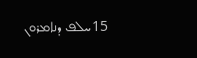15ܚܠܦ ܕܢܐܡܪܘܢ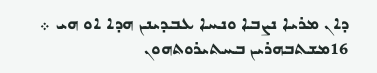ܕܐܢ ܡܪܝܐ ܢܨܒܐ ܘܢܚܐ ܥܒܕܝܢܢ ܗܕܐ ܐܘ ܗܝ ܀
16ܡܫܬܒܗܪܝܢ ܒܚܬܝܪܘܬܗܘܢ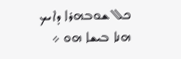ܟܠ ܫܘܒܗܪܐ ܕܐܝܟ ܗܢܐ ܒܝܫܐ ܗܘ ܀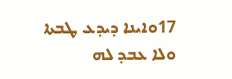17ܘܐܝܢܐ ܕܝܕܥ ܛܒܬܐ ܘܠܐ ܥܒܕ ܠܗ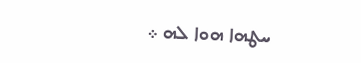ܚܛܗܐ ܗܘܐ ܠܗ ܀